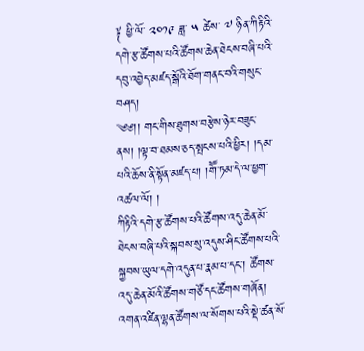༈ ཕྱི་ལོ་ ༢༠༡༩ ཟླ་ ༥ ཚེས་ ༧ ཉིན་ཀིརྟིའི་དགེ་རྩ་ཚོགས་པའི་ཚོགས་ཆེན་ཐེངས་བཞི་པའི་དབུ་འབྱེད་མཛད་སྒོའི་ཐོག་གནང་བའི་གསུང་བཤད།
༄༅།། གང་གིས་ཐུགས་བརྩེས་ཉེར་བཟུང་ནས། །ལྟ་བ་ཐམས་ཅད་སྤངས་པའི་ཕྱིར། །དམ་པའི་ཆོས་ནི་སྟོན་མཛད་པ། །གཽ་ཏམ་དེ་ལ་ཕྱག་འཚལ་ལོ། །
ཀིརྟིའི་དགེ་རྩ་ཚོགས་པའི་ཚོགས་འདུ་ཆེན་མོ་ཐེངས་བཞི་པའི་སྐབས་སུ་འདུས་ཤིང་ཚོགས་པའི་སྐྱབས་ཡུལ་དགེ་འདུན་པ་རྣམ་པ་དང་། ཚོགས་འདུ་ཆེན་མོའི་ཚོགས་གཙོ་དང་ཚོགས་གཞོན། འགན་འཛིན་ལྷན་ཚོགས་ལ་སོགས་པའི་སྡེ་ཚན་སོ་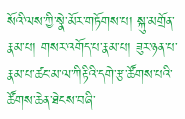སོའི་ལས་ཀྱི་སྣེ་མོར་གཏོགས་པ། སྐུ་མགྲོན་རྣམ་པ། གསར་འགོད་པ་རྣམ་པ། ཟུར་ཉན་པ་རྣམ་པ་ཚང་མ་ལ་ཀིརྟིའི་དགེ་རྩ་ཚོགས་པའི་ཚོགས་ཆེན་ཐེངས་བཞི་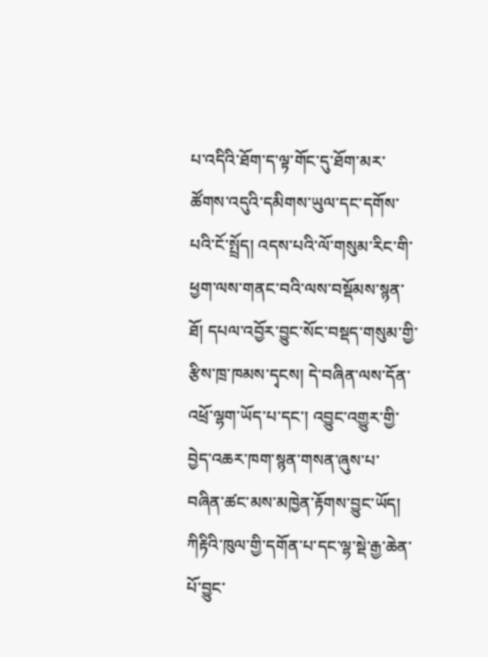པ་འདིའི་ཐོག་ད་ལྟ་གོང་དུ་ཐོག་མར་ཚོགས་འདུའི་དམིགས་ཡུལ་དང་དགོས་པའི་ངོ་སྤྲོད། འདས་པའི་ལོ་གསུམ་རིང་གི་ཕྱག་ལས་གནང་བའི་ལས་བསྡོམས་སྙན་ཐོ། དཔལ་འབྱོར་བྱུང་སོང་བསྡད་གསུམ་གྱི་རྩིས་ཁྲ་ཁམས་དྭངས། དེ་བཞིན་ལས་དོན་འཕྲོ་ལྷག་ཡོད་པ་དང་། འབྱུང་འགྱུར་གྱི་བྱེད་འཆར་ཁག་སྙན་གསན་ཞུས་པ་བཞིན་ཚང་མས་མཁྱེན་རྟོགས་བྱུང་ཡོད།
ཀིརྟིའི་ཁུལ་གྱི་དགོན་པ་དང་ལྷ་སྡེ་རྒྱ་ཆེན་པོ་བྱུང་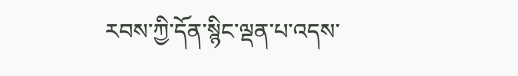རབས་ཀྱི་དོན་སྙིང་ལྡན་པ་འདས་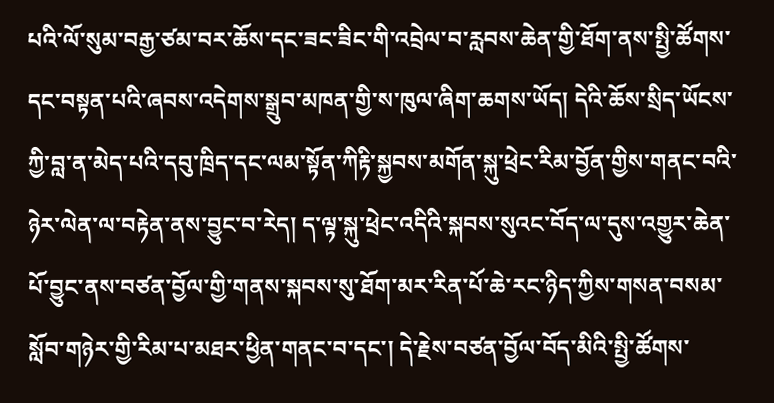པའི་ལོ་སུམ་བརྒྱ་ཙམ་བར་ཆོས་དང་ཟང་ཟིང་གི་འབྲེལ་བ་རླབས་ཆེན་གྱི་ཐོག་ནས་སྤྱི་ཚོགས་དང་བསྟན་པའི་ཞབས་འདེགས་སྒྲུབ་མཁན་གྱི་ས་ཁུལ་ཞིག་ཆགས་ཡོད། དེའི་ཆོས་སྲིད་ཡོངས་ཀྱི་བླ་ན་མེད་པའི་དབུ་ཁྲིད་དང་ལམ་སྟོན་ཀིརྟི་སྐྱབས་མགོན་སྐུ་ཕྲེང་རིམ་བྱོན་གྱིས་གནང་བའི་ཉེར་ལེན་ལ་བརྟེན་ནས་བྱུང་བ་རེད། ད་ལྟ་སྐུ་ཕྲེང་འདིའི་སྐབས་སུའང་བོད་ལ་དུས་འགྱུར་ཆེན་པོ་བྱུང་ནས་བཙན་བྱོལ་གྱི་གནས་སྐབས་སུ་ཐོག་མར་རིན་པོ་ཆེ་རང་ཉིད་ཀྱིས་གསན་བསམ་སློབ་གཉེར་གྱི་རིམ་པ་མཐར་ཕྱིན་གནང་བ་དང་། དེ་རྗེས་བཙན་བྱོལ་བོད་མིའི་སྤྱི་ཚོགས་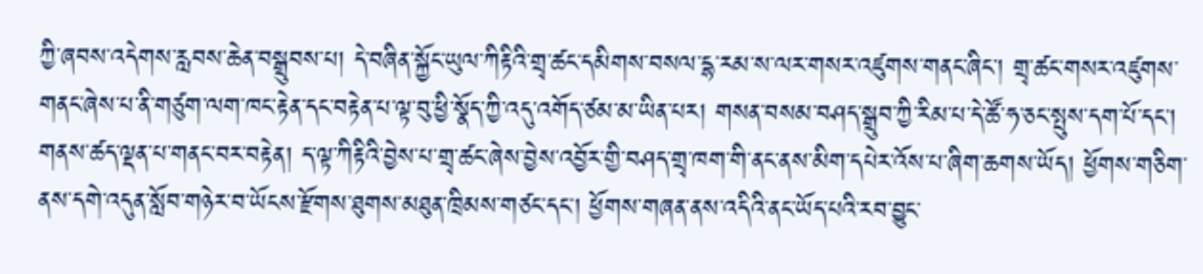ཀྱི་ཞབས་འདེགས་རླབས་ཆེན་བསྒྲུབས་པ། དེ་བཞིན་སྐྱོང་ཡུལ་ཀིརྟིའི་གྲྭ་ཚང་དམིགས་བསལ་དྷ་རམ་ས་ལར་གསར་འཛུགས་གནང་ཞིང་། གྲྭ་ཚང་གསར་འཛུགས་གནང་ཞེས་པ་ནི་གཙུག་ལག་ཁང་རྟེན་དང་བརྟེན་པ་ལྟ་བུ་ཕྱི་སྣོད་ཀྱི་འདུ་འགོད་ཙམ་མ་ཡིན་པར། གསན་བསམ་བཤད་སྒྲུབ་ཀྱི་རིམ་པ་དེ་ཚོ་ཧ་ཅང་སྤུས་དག་པོ་དང་། གནས་ཚད་ལྡན་པ་གནང་བར་བརྟེན། ད་ལྟ་ཀིརྟིའི་བྱེས་པ་གྲྭ་ཚང་ཞེས་བྱེས་འབྱོར་གྱི་བཤད་གྲྭ་ཁག་གི་ནང་ནས་མིག་དཔེར་འོས་པ་ཞིག་ཆགས་ཡོད། ཕྱོགས་གཅིག་ནས་དགེ་འདུན་སློབ་གཉེར་བ་ཡོངས་རྫོགས་ཐུགས་མཐུན་ཁྲིམས་གཙང་དང་། ཕྱོགས་གཞན་ནས་འདིའི་ནང་ཡོད་པའི་རབ་བྱུང་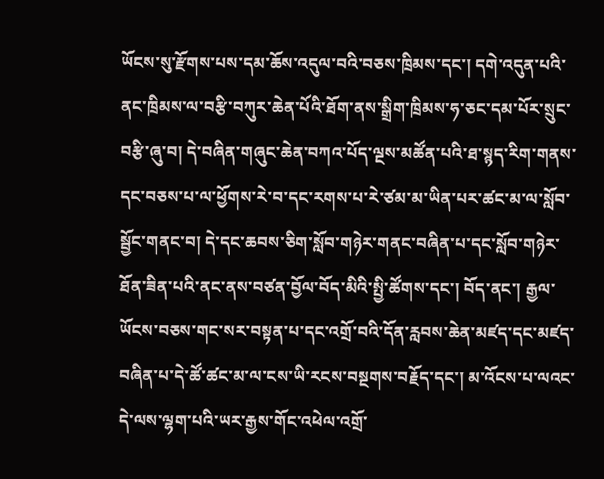ཡོངས་སུ་རྫོགས་པས་དམ་ཆོས་འདུལ་བའི་བཅས་ཁྲིམས་དང་། དགེ་འདུན་པའི་ནང་ཁྲིམས་ལ་བརྩི་བཀུར་ཆེན་པོའི་ཐོག་ནས་སྒྲིག་ཁྲིམས་ཧ་ཅང་དམ་པོར་སྲུང་བརྩི་ཞུ་བ། དེ་བཞིན་གཞུང་ཆེན་བཀའ་པོད་ལྔས་མཚོན་པའི་ཐ་སྙད་རིག་གནས་དང་བཅས་པ་ལ་ཕྱོགས་རེ་བ་དང་རགས་པ་རེ་ཙམ་མ་ཡིན་པར་ཚང་མ་ལ་སློབ་སྦྱོང་གནང་བ། དེ་དང་ཆབས་ཅིག་སློབ་གཉེར་གནང་བཞིན་པ་དང་སློབ་གཉེར་ཐོན་ཟིན་པའི་ནང་ནས་བཙན་བྱོལ་བོད་མིའི་སྤྱི་ཚོགས་དང་། བོད་ནང་། རྒྱལ་ཡོངས་བཅས་གང་སར་བསྟན་པ་དང་འགྲོ་བའི་དོན་རླབས་ཆེན་མཛད་དང་མཛད་བཞིན་པ་དེ་ཚོ་ཚང་མ་ལ་ངས་ཡི་རངས་བསྔགས་བརྗོད་དང་། མ་འོངས་པ་ལའང་དེ་ལས་ལྷག་པའི་ཡར་རྒྱས་གོང་འཕེལ་འགྲོ་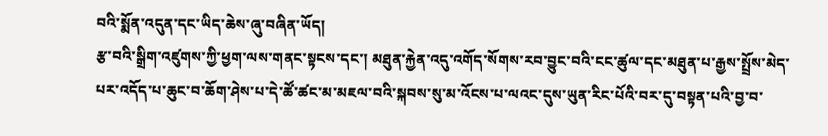བའི་སྨོན་འདུན་དང་ཡིད་ཆེས་ཞུ་བཞིན་ཡོད།
རྩ་བའི་སྒྲིག་འཛུགས་ཀྱི་ཕྱག་ལས་གནང་སྟངས་དང་། མཐུན་རྐྱེན་འདུ་འགོད་སོགས་རབ་བྱུང་བའི་ངང་ཚུལ་དང་མཐུན་པ་རྒྱས་སྤྲོས་མེད་པར་འདོད་པ་ཆུང་བ་ཆོག་ཤེས་པ་དེ་ཚོ་ཚང་མ་མཇལ་བའི་སྐབས་སུ་མ་འོངས་པ་ལའང་དུས་ཡུན་རིང་པོའི་བར་དུ་བསྟན་པའི་བྱ་བ་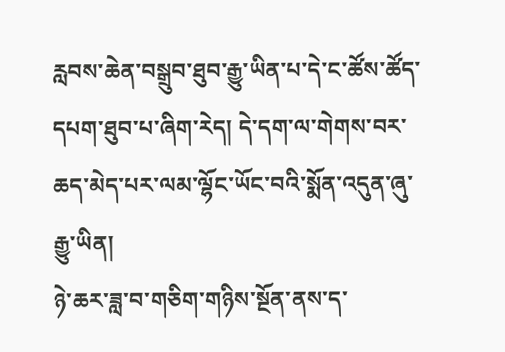རླབས་ཆེན་བསྒྲུབ་ཐུབ་རྒྱུ་ཡིན་པ་དེ་ང་ཚོས་ཚོད་དཔག་ཐུབ་པ་ཞིག་རེད། དེ་དག་ལ་གེགས་བར་ཆད་མེད་པར་ལམ་ལྷོང་ཡོང་བའི་སྨོན་འདུན་ཞུ་རྒྱུ་ཡིན།
ཉེ་ཆར་ཟླ་བ་གཅིག་གཉིས་སྔོན་ནས་ད་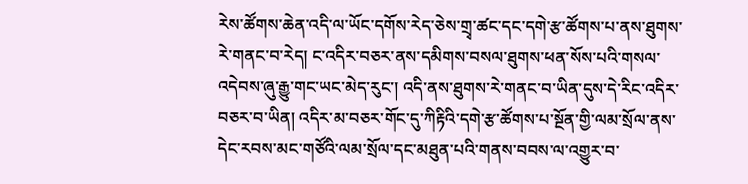རེས་ཚོགས་ཆེན་འདི་ལ་ཡོང་དགོས་རེད་ཅེས་གྲྭ་ཚང་དང་དགེ་རྩ་ཚོགས་པ་ནས་ཐུགས་རེ་གནང་བ་རེད། ང་འདིར་བཅར་ནས་དམིགས་བསལ་ཐུགས་ཕན་སོས་པའི་གསལ་འདེབས་ཞུ་རྒྱུ་གང་ཡང་མེད་རུང་། འདི་ནས་ཐུགས་རེ་གནང་བ་ཡིན་དུས་དེ་རིང་འདིར་བཅར་བ་ཡིན། འདིར་མ་བཅར་གོང་དུ་ཀིརྟིའི་དགེ་རྩ་ཚོགས་པ་སྔོན་གྱི་ལམ་སྲོལ་ནས་དེང་རབས་མང་གཙོའི་ལམ་སྲོལ་དང་མཐུན་པའི་གནས་བབས་ལ་འགྱུར་བ་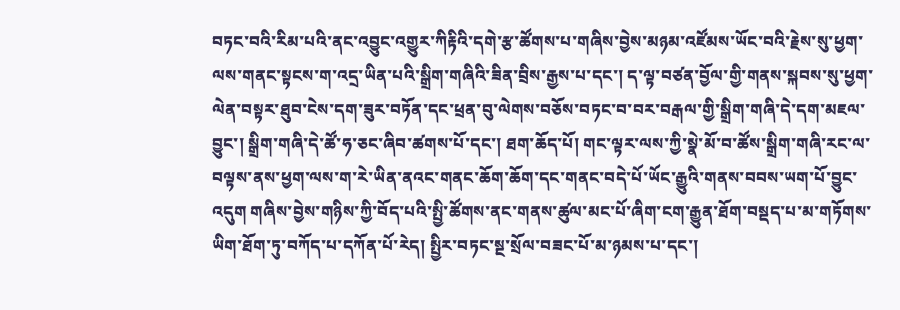བཏང་བའི་རིམ་པའི་ནང་འབྱུང་འགྱུར་ཀིརྟིའི་དགེ་རྩ་ཚོགས་པ་གཞིས་བྱེས་མཉམ་འཛོམས་ཡོང་བའི་རྗེས་སུ་ཕྱག་ལས་གནང་སྟངས་ག་འདྲ་ཡིན་པའི་སྒྲིག་གཞིའི་ཟིན་བྲིས་རྒྱས་པ་དང་། ད་ལྟ་བཙན་བྱོལ་གྱི་གནས་སྐབས་སུ་ཕྱག་ལེན་བསྟར་ཐུབ་ངེས་དག་ཟུར་བཏོན་དང་ཕྲན་བུ་ལེགས་བཅོས་བཏང་བ་བར་བརྒལ་གྱི་སྒྲིག་གཞི་དེ་དག་མཇལ་བྱུང་། སྒྲིག་གཞི་དེ་ཚོ་ཧ་ཅང་ཞིབ་ཚགས་པོ་དང་། ཐག་ཆོད་པོ། གང་ལྟར་ལས་ཀྱི་སྣེ་མོ་བ་ཚོས་སྒྲིག་གཞི་རང་ལ་བལྟས་ནས་ཕྱག་ལས་ག་རེ་ཡིན་ནའང་གནང་ཆོག་ཆོག་དང་གནང་བདེ་པོ་ཡོང་རྒྱུའི་གནས་བབས་ཡག་པོ་བྱུང་འདུག གཞིས་བྱེས་གཉིས་ཀྱི་བོད་པའི་སྤྱི་ཚོགས་ནང་གནས་ཚུལ་མང་པོ་ཞིག་ངག་རྒྱུན་ཐོག་བསྡད་པ་མ་གཏོགས་ཡིག་ཐོག་ཏུ་བཀོད་པ་དཀོན་པོ་རེད། སྤྱིར་བཏང་སྔ་སྲོལ་བཟང་པོ་མ་ཉམས་པ་དང་།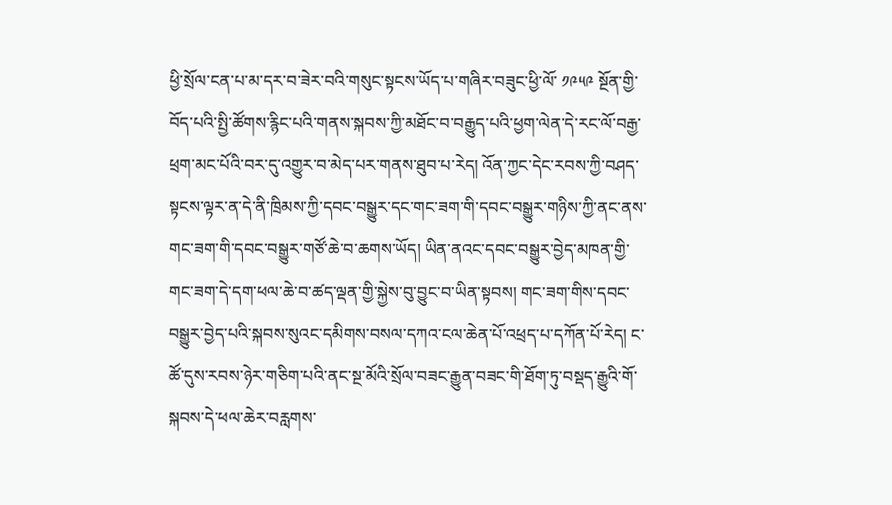ཕྱི་སྲོལ་ངན་པ་མ་དར་བ་ཟེར་བའི་གསུང་སྟངས་ཡོད་པ་གཞིར་བཟུང་ཕྱི་ལོ་ ༡༩༥༩ སྔོན་གྱི་བོད་པའི་སྤྱི་ཚོགས་རྙིང་པའི་གནས་སྐབས་ཀྱི་མཐོང་བ་བརྒྱུད་པའི་ཕྱག་ལེན་དེ་རང་ལོ་བརྒྱ་ཕྲག་མང་པོའི་བར་དུ་འགྱུར་བ་མེད་པར་གནས་ཐུབ་པ་རེད། འོན་ཀྱང་དེང་རབས་ཀྱི་བཤད་སྟངས་ལྟར་ན་དེ་ནི་ཁྲིམས་ཀྱི་དབང་བསྒྱུར་དང་གང་ཟག་གི་དབང་བསྒྱུར་གཉིས་ཀྱི་ནང་ནས་གང་ཟག་གི་དབང་བསྒྱུར་གཙོ་ཆེ་བ་ཆགས་ཡོད། ཡིན་ནའང་དབང་བསྒྱུར་བྱེད་མཁན་གྱི་གང་ཟག་དེ་དག་ཕལ་ཆེ་བ་ཚད་ལྡན་གྱི་སྐྱེས་བུ་བྱུང་བ་ཡིན་སྟབས། གང་ཟག་གིས་དབང་བསྒྱུར་བྱེད་པའི་སྐབས་སུའང་དམིགས་བསལ་དཀའ་ངལ་ཆེན་པོ་འཕྲད་པ་དཀོན་པོ་རེད། ང་ཚོ་དུས་རབས་ཉེར་གཅིག་པའི་ནང་སྔ་མོའི་སྲོལ་བཟང་རྒྱུན་བཟང་གི་ཐོག་ཏུ་བསྡད་རྒྱུའི་གོ་སྐབས་དེ་ཕལ་ཆེར་བརླགས་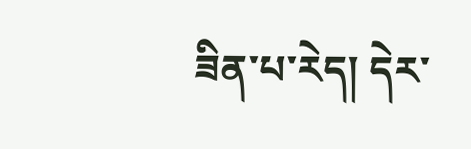ཟིན་པ་རེད། དེར་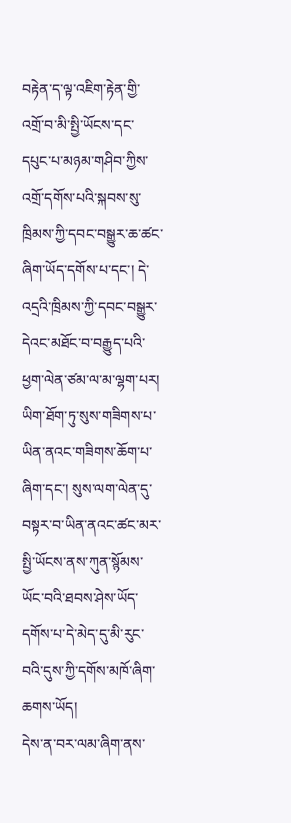བརྟེན་ད་ལྟ་འཇིག་རྟེན་གྱི་འགྲོ་བ་མི་སྤྱི་ཡོངས་དང་དཔུང་པ་མཉམ་གཤིབ་ཀྱིས་འགྲོ་དགོས་པའི་སྐབས་སུ་ཁྲིམས་ཀྱི་དབང་བསྒྱུར་ཆ་ཚང་ཞིག་ཡོད་དགོས་པ་དང་། དེ་འདྲའི་ཁྲིམས་ཀྱི་དབང་བསྒྱུར་དེའང་མཐོང་བ་བརྒྱུད་པའི་ཕྱག་ལེན་ཙམ་ལ་མ་ལྷག་པར། ཡིག་ཐོག་ཏུ་སུས་གཟིགས་པ་ཡིན་ནའང་གཟིགས་ཆོག་པ་ཞིག་དང་། སུས་ལག་ལེན་དུ་བསྟར་བ་ཡིན་ནའང་ཚང་མར་སྤྱི་ཡོངས་ནས་ཀུན་སྙོམས་ཡོང་བའི་ཐབས་ཤེས་ཡོད་དགོས་པ་དེ་མེད་དུ་མི་རུང་བའི་དུས་ཀྱི་དགོས་མཁོ་ཞིག་ཆགས་ཡོད།
དེས་ན་བར་ལམ་ཞིག་ནས་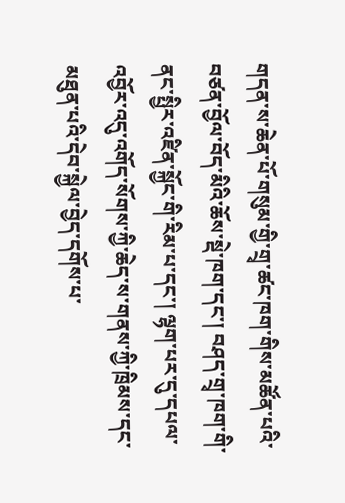གདན་ས་ཆེན་པོ་གསུམ་གྱི་གྲྭ་ཚང་ཁག་གིས་མཚོན་པའི་བཙན་བྱོལ་བོད་མིའི་ཆོས་སྡེ་ཁག་དང་། བཤད་གྲྭ་ཁག་གི་ནང་སྤྱིར་འཛིན་སྐྱོང་གི་རིམ་པ་དང་། ལྷག་པར་དུ་དཔལ་འབྱོར་འདུ་འགོད་སོགས་ཀྱི་ཆེད་ས་གནས་ཀྱི་ཁྲིམས་དང་མཐུན་པའི་དེབ་སྐྱེལ་བྱེད་དགོས་པ་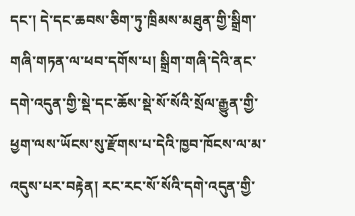དང་། དེ་དང་ཆབས་ཅིག་ཏུ་ཁྲིམས་མཐུན་གྱི་སྒྲིག་གཞི་གཏན་ལ་ཕབ་དགོས་པ། སྒྲིག་གཞི་དེའི་ནང་དགེ་འདུན་གྱི་སྡེ་དང་ཆོས་སྡེ་སོ་སོའི་སྲོལ་རྒྱུན་གྱི་ཕྱག་ལས་ཡོངས་སུ་རྫོགས་པ་དེའི་ཁྱབ་ཁོངས་ལ་མ་འདུས་པར་བརྟེན། རང་རང་སོ་སོའི་དགེ་འདུན་གྱི་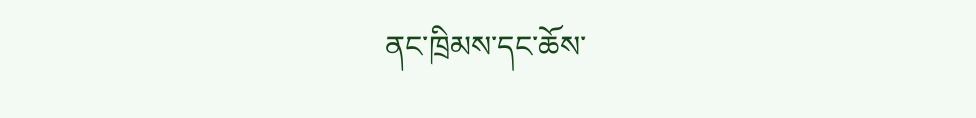ནང་ཁྲིམས་དང་ཆོས་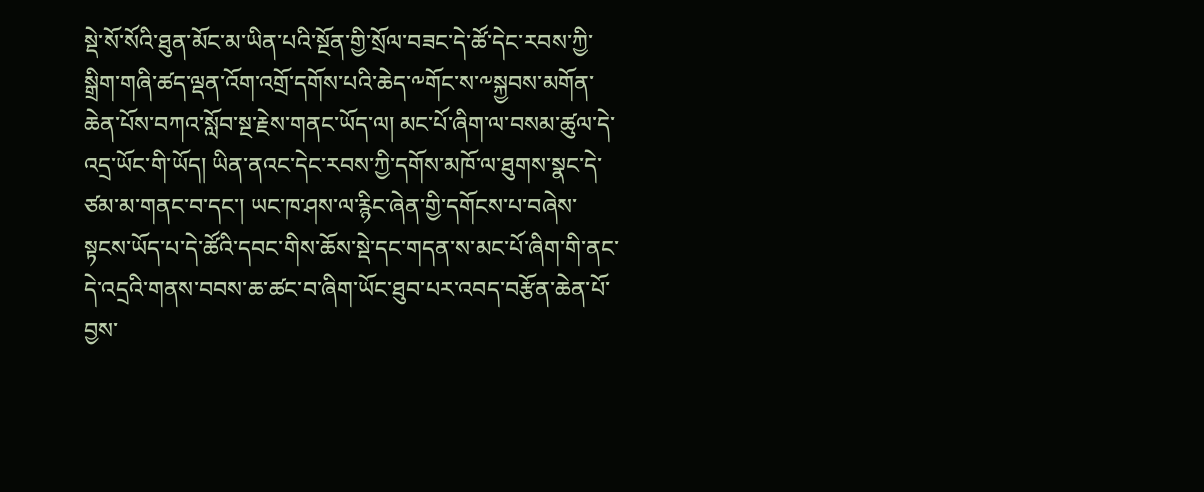སྡེ་སོ་སོའི་ཐུན་མོང་མ་ཡིན་པའི་སྔོན་གྱི་སྲོལ་བཟང་དེ་ཚོ་དེང་རབས་ཀྱི་སྒྲིག་གཞི་ཚད་ལྡན་འོག་འགྲོ་དགོས་པའི་ཆེད་༸གོང་ས་༸སྐྱབས་མགོན་ཆེན་པོས་བཀའ་སློབ་སྔ་རྗེས་གནང་ཡོད་ལ། མང་པོ་ཞིག་ལ་བསམ་ཚུལ་དེ་འདྲ་ཡོང་གི་ཡོད། ཡིན་ནའང་དེང་རབས་ཀྱི་དགོས་མཁོ་ལ་ཐུགས་སྣང་དེ་ཙམ་མ་གནང་བ་དང་། ཡང་ཁ་ཤས་ལ་རྙིང་ཞེན་གྱི་དགོངས་པ་བཞེས་སྟངས་ཡོད་པ་དེ་ཚོའི་དབང་གིས་ཆོས་སྡེ་དང་གདན་ས་མང་པོ་ཞིག་གི་ནང་དེ་འདྲའི་གནས་བབས་ཆ་ཚང་བ་ཞིག་ཡོང་ཐུབ་པར་འབད་བརྩོན་ཆེན་པོ་བྱས་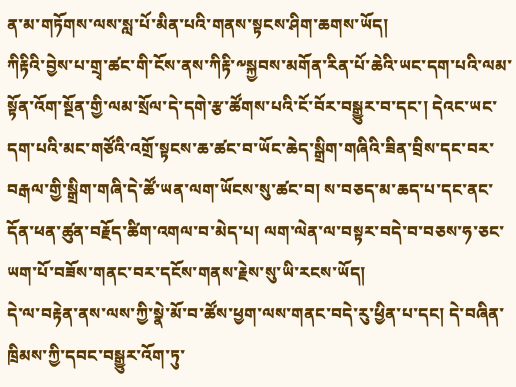ན་མ་གཏོགས་ལས་སླ་པོ་མིན་པའི་གནས་སྟངས་ཤིག་ཆགས་ཡོད།
ཀིརྟིའི་བྱེས་པ་གྲྭ་ཚང་གི་ངོས་ནས་ཀིརྟི་༸སྐྱབས་མགོན་རིན་པོ་ཆེའི་ཡང་དག་པའི་ལམ་སྟོན་འོག་སྔོན་གྱི་ལམ་སྲོལ་དེ་དགེ་རྩ་ཚོགས་པའི་ངོ་བོར་བསྒྱུར་བ་དང་། དེའང་ཡང་དག་པའི་མང་གཙོའི་འགྲོ་སྟངས་ཆ་ཚང་བ་ཡོང་ཆེད་སྒྲིག་གཞིའི་ཟིན་བྲིས་དང་བར་བརྒལ་གྱི་སྒྲིག་གཞི་དེ་ཚོ་ཡན་ལག་ཡོངས་སུ་ཚང་བ། ས་བཅད་མ་ཆད་པ་དང་ནང་དོན་ཕན་ཚུན་བརྗོད་ཚིག་འགལ་བ་མེད་པ། ལག་ལེན་ལ་བསྟར་བདེ་བ་བཅས་ཧ་ཅང་ཡག་པོ་བཟོས་གནང་བར་དངོས་གནས་རྗེས་སུ་ཡི་རངས་ཡོད།
དེ་ལ་བརྟེན་ནས་ལས་ཀྱི་སྣེ་མོ་བ་ཚོས་ཕྱག་ལས་གནང་བདེ་རུ་ཕྱིན་པ་དང། དེ་བཞིན་ཁྲིམས་ཀྱི་དབང་བསྒྱུར་འོག་ཏུ་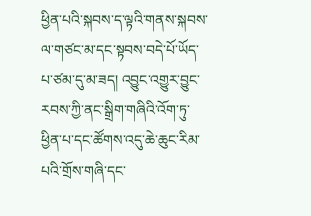ཕྱིན་པའི་སྐབས་ད་ལྟའི་གནས་སྐབས་ལ་གཙང་མ་དང་སྟབས་བདེ་པོ་ཡོད་པ་ཙམ་དུ་མ་ཟད། འབྱུང་འགྱུར་བྱུང་རབས་ཀྱི་ནང་སྒྲིག་གཞིའི་འོག་ཏུ་ཕྱིན་པ་དང་ཚོགས་འདུ་ཆེ་ཆུང་རིམ་པའི་གྲོས་གཞི་དང་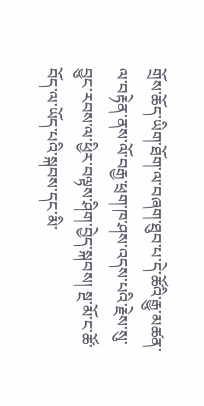གྲོས་ཆོད་ཡིག་ཐོག་ལ་བཞག་ཐུབ་པ་དེ་ཚོའི་རྒྱུ་མཚན་ལ་བརྟེན་ནས་ལོ་བརྒྱ་ཕྲག་ཁ་ཤས་འདས་པའི་རྗེས་སུ་བྱུང་རབས་ལ་ཕྱིར་བལྟས་ཤིག་བྱེད་སྐབས། སྔ་མོ་ང་ཚོ་བོད་ལ་ཡོད་པའི་སྐབས་དང་མི་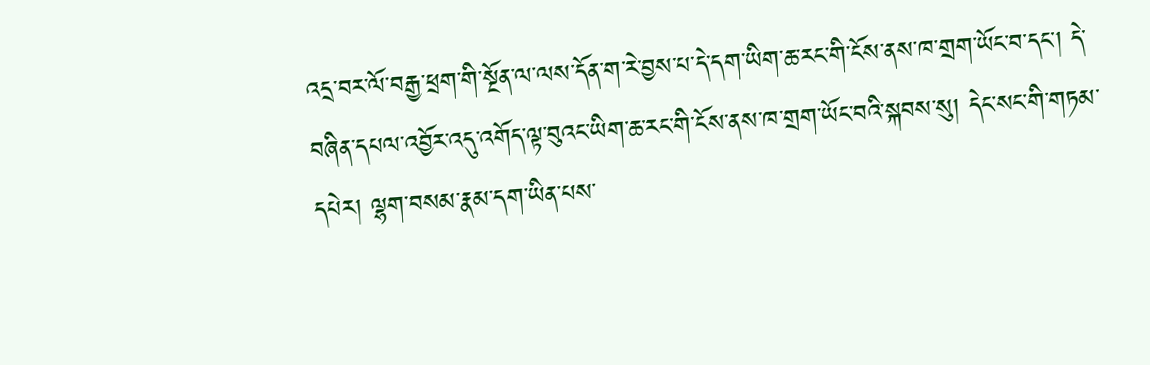འདྲ་བར་ལོ་བརྒྱ་ཕྲག་གི་སྔོན་ལ་ལས་དོན་ག་རེ་བྱས་པ་དེ་དག་ཡིག་ཆ་རང་གི་ངོས་ནས་ཁ་གྲག་ཡོང་བ་དང་། དེ་བཞིན་དཔལ་འབྱོར་འདུ་འགོད་ལྟ་བུའང་ཡིག་ཆ་རང་གི་ངོས་ནས་ཁ་གྲག་ཡོང་བའི་སྐབས་སུ། དེང་སང་གི་གཏམ་དཔེར། ལྷག་བསམ་རྣམ་དག་ཡིན་པས་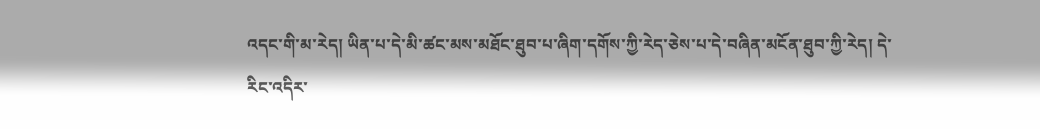འདང་གི་མ་རེད། ཡིན་པ་དེ་མི་ཚང་མས་མཐོང་ཐུབ་པ་ཞིག་དགོས་ཀྱི་རེད་ཅེས་པ་དེ་བཞིན་མངོན་ཐུབ་ཀྱི་རེད། དེ་རིང་འདིར་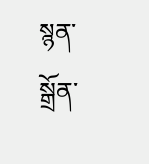སྙན་སྒྲོན་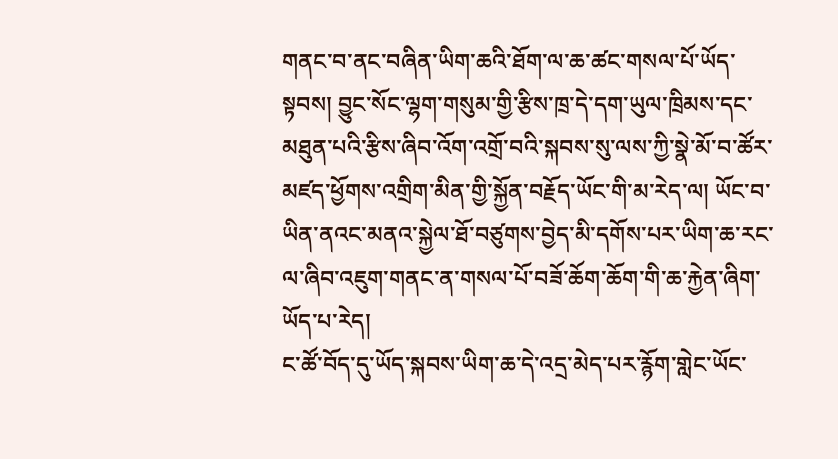གནང་བ་ནང་བཞིན་ཡིག་ཆའི་ཐོག་ལ་ཆ་ཚང་གསལ་པོ་ཡོད་སྟབས། བྱུང་སོང་ལྷག་གསུམ་གྱི་རྩིས་ཁྲ་དེ་དག་ཡུལ་ཁྲིམས་དང་མཐུན་པའི་རྩིས་ཞིབ་འོག་འགྲོ་བའི་སྐབས་སུ་ལས་ཀྱི་སྣེ་མོ་བ་ཚོར་མཛད་ཕྱོགས་འགྲིག་མིན་གྱི་སྐྱོན་བརྗོད་ཡོང་གི་མ་རེད་ལ། ཡོང་བ་ཡིན་ནའང་མནའ་སྐྱེལ་ཐོ་བཙུགས་བྱེད་མི་དགོས་པར་ཡིག་ཆ་རང་ལ་ཞིབ་འཇུག་གནང་ན་གསལ་པོ་བཟོ་ཆོག་ཆོག་གི་ཆ་རྐྱེན་ཞིག་ཡོད་པ་རེད།
ང་ཚོ་བོད་དུ་ཡོད་སྐབས་ཡིག་ཆ་དེ་འདྲ་མེད་པར་རྙོག་གླེང་ཡོང་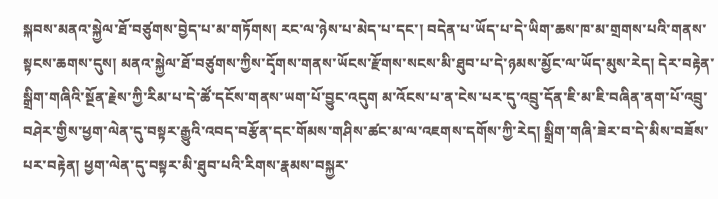སྐབས་མནའ་སྐྱེལ་ཐོ་བཙུགས་བྱེད་པ་མ་གཏོགས། རང་ལ་ཉེས་པ་མེད་པ་དང་། བདེན་པ་ཡོད་པ་དེ་ཡིག་ཆས་ཁ་མ་གྲགས་པའི་གནས་སྟངས་ཆགས་དུས། མནའ་སྐྱེལ་ཐོ་བཙུགས་ཀྱིས་དྭོགས་གནས་ཡོངས་རྫོགས་སངས་མི་ཐུབ་པ་དེ་ཉམས་མྱོང་ལ་ཡོད་མུས་རེད། དེར་བརྟེན་སྒྲིག་གཞིའི་སྔོན་རྗེས་ཀྱི་རིམ་པ་དེ་ཚོ་དངོས་གནས་ཡག་པོ་བྱུང་འདུག མ་འོངས་པ་ན་ངེས་པར་དུ་འབྲུ་དོན་ཇི་མ་ཇི་བཞིན་ནག་པོ་འབྲུ་བཤེར་གྱིས་ཕྱག་ལེན་དུ་བསྟར་རྒྱུའི་འབད་བརྩོན་དང་གོམས་གཤིས་ཚང་མ་ལ་འཇགས་དགོས་ཀྱི་རེད། སྒྲིག་གཞི་ཟེར་བ་དེ་མིས་བཟོས་པར་བརྟེན། ཕྱག་ལེན་དུ་བསྟར་མི་ཐུབ་པའི་རིགས་རྣམས་བསྐྱར་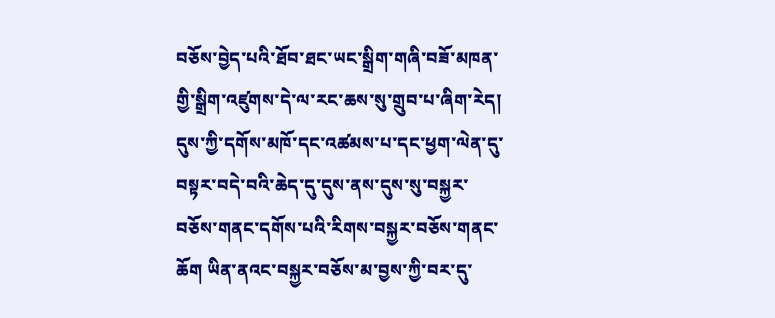བཅོས་བྱེད་པའི་ཐོབ་ཐང་ཡང་སྒྲིག་གཞི་བཟོ་མཁན་གྱི་སྒྲིག་འཛུགས་དེ་ལ་རང་ཆས་སུ་གྲུབ་པ་ཞིག་རེད། དུས་ཀྱི་དགོས་མཁོ་དང་འཚམས་པ་དང་ཕྱག་ལེན་དུ་བསྟར་བདེ་བའི་ཆེད་དུ་དུས་ནས་དུས་སུ་བསྐྱར་བཅོས་གནང་དགོས་པའི་རིགས་བསྐྱར་བཅོས་གནང་ཆོག ཡིན་ནའང་བསྐྱར་བཅོས་མ་བྱས་ཀྱི་བར་དུ་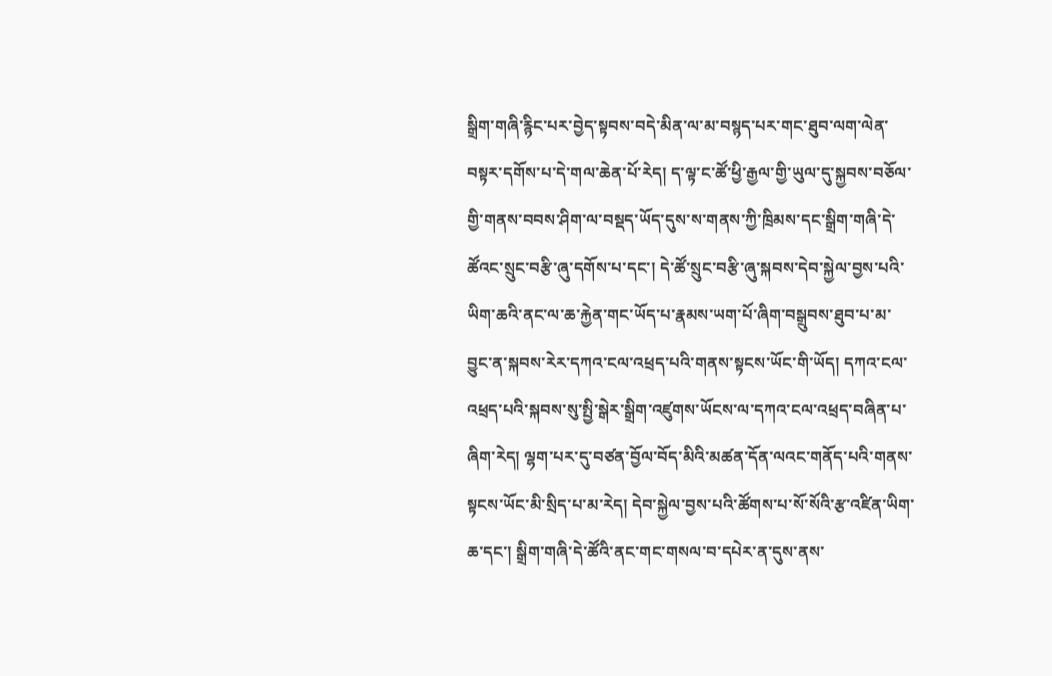སྒྲིག་གཞི་རྙིང་པར་བྱེད་སྟབས་བདེ་མིན་ལ་མ་བསྙད་པར་གང་ཐུབ་ལག་ལེན་བསྟར་དགོས་པ་དེ་གལ་ཆེན་པོ་རེད། ད་ལྟ་ང་ཚོ་ཕྱི་རྒྱལ་གྱི་ཡུལ་དུ་སྐྱབས་བཅོལ་གྱི་གནས་བབས་ཤིག་ལ་བསྡད་ཡོད་དུས་ས་གནས་ཀྱི་ཁྲིམས་དང་སྒྲིག་གཞི་དེ་ཚོའང་སྲུང་བརྩི་ཞུ་དགོས་པ་དང་། དེ་ཚོ་སྲུང་བརྩི་ཞུ་སྐབས་དེབ་སྐྱེལ་བྱས་པའི་ཡིག་ཆའི་ནང་ལ་ཆ་རྐྱེན་གང་ཡོད་པ་རྣམས་ཡག་པོ་ཞིག་བསྒྲུབས་ཐུབ་པ་མ་བྱུང་ན་སྐབས་རེར་དཀའ་ངལ་འཕྲད་པའི་གནས་སྟངས་ཡོང་གི་ཡོད། དཀའ་ངལ་འཕྲད་པའི་སྐབས་སུ་སྤྱི་སྒེར་སྒྲིག་འཛུགས་ཡོངས་ལ་དཀའ་ངལ་འཕྲད་བཞིན་པ་ཞིག་རེད། ལྷག་པར་དུ་བཙན་བྱོལ་བོད་མིའི་མཚན་དོན་ལའང་གནོད་པའི་གནས་སྟངས་ཡོང་མི་སྲིད་པ་མ་རེད། དེབ་སྐྱེལ་བྱས་པའི་ཚོགས་པ་སོ་སོའི་རྩ་འཛིན་ཡིག་ཆ་དང་། སྒྲིག་གཞི་དེ་ཚོའི་ནང་གང་གསལ་བ་དཔེར་ན་དུས་ནས་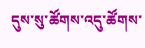དུས་སུ་ཚོགས་འདུ་ཚོགས་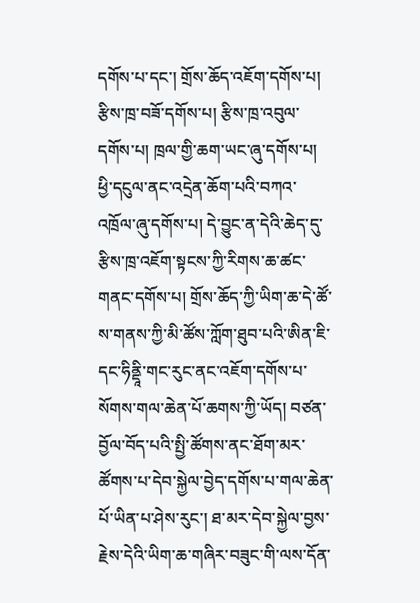དགོས་པ་དང་། གྲོས་ཆོད་འཇོག་དགོས་པ། རྩིས་ཁྲ་བཟོ་དགོས་པ། རྩིས་ཁྲ་འབུལ་དགོས་པ། ཁྲལ་གྱི་ཆག་ཡང་ཞུ་དགོས་པ། ཕྱི་དངུལ་ནང་འདྲེན་ཆོག་པའི་བཀའ་འཁྲོལ་ཞུ་དགོས་པ། དེ་བྱུང་ན་དེའི་ཆེད་དུ་རྩིས་ཁྲ་འཇོག་སྟངས་ཀྱི་རིགས་ཆ་ཚང་གནང་དགོས་པ། གྲོས་ཆོད་ཀྱི་ཡིག་ཆ་དེ་ཚོ་ས་གནས་ཀྱི་མི་ཚོས་ཀློག་ཐུབ་པའི་ཨིན་ཇི་དང་ཧིནྡཱི་གང་རུང་ནང་འཇོག་དགོས་པ་སོགས་གལ་ཆེན་པོ་ཆགས་ཀྱི་ཡོད། བཙན་བྱོལ་བོད་པའི་སྤྱི་ཚོགས་ནང་ཐོག་མར་ཚོགས་པ་དེབ་སྐྱེལ་བྱེད་དགོས་པ་གལ་ཆེན་པོ་ཡིན་པ་ཤེས་རུང་། ཐ་མར་དེབ་སྐྱེལ་བྱས་རྗེས་དེའི་ཡིག་ཆ་གཞིར་བཟུང་གི་ལས་དོན་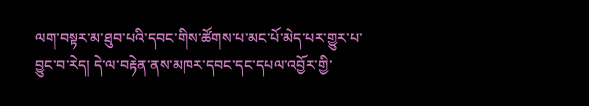ལག་བསྟར་མ་ཐུབ་པའི་དབང་གིས་ཚོགས་པ་མང་པོ་མེད་པར་གྱུར་པ་བྱུང་བ་རེད། དེ་ལ་བརྟེན་ནས་མཁར་དབང་དང་དཔལ་འབྱོར་གྱི་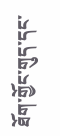ཐོག་གྱོང་གུད་དང་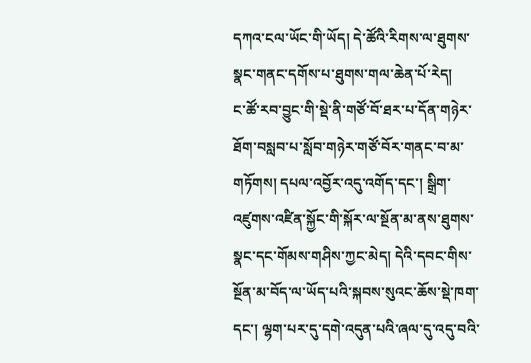དཀའ་ངལ་ཡོང་གི་ཡོད། དེ་ཚོའི་རིགས་ལ་ཐུགས་སྣང་གནང་དགོས་པ་ཐུགས་གལ་ཆེན་པོ་རེད།
ང་ཚོ་རབ་བྱུང་གི་སྡེ་ནི་གཙོ་བོ་ཐར་པ་དོན་གཉེར་ཐོག་བསླབ་པ་སློབ་གཉེར་གཙོ་བོར་གནང་བ་མ་གཏོགས། དཔལ་འབྱོར་འདུ་འགོད་དང་། སྒྲིག་འཛུགས་འཛིན་སྐྱོང་གི་སྐོར་ལ་སྔོན་མ་ནས་ཐུགས་སྣང་དང་གོམས་གཤིས་ཀྱང་མེད། དེའི་དབང་གིས་སྔོན་མ་བོད་ལ་ཡོད་པའི་སྐབས་སུའང་ཆོས་སྡེ་ཁག་དང་། ལྷག་པར་དུ་དགེ་འདུན་པའི་ཞལ་དུ་འདུ་བའི་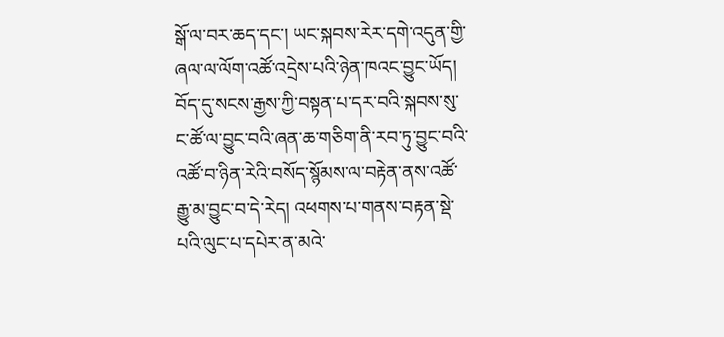སྒོ་ལ་བར་ཆད་དང་། ཡང་སྐབས་རེར་དགེ་འདུན་གྱི་ཞལ་ལ་ལོག་འཚོ་འདྲེས་པའི་ཉེན་ཁའང་བྱུང་ཡོད།
བོད་དུ་སངས་རྒྱས་ཀྱི་བསྟན་པ་དར་བའི་སྐབས་སུ་ང་ཚོ་ལ་བྱུང་བའི་ཞན་ཆ་གཅིག་ནི་རབ་ཏུ་བྱུང་བའི་འཚོ་བ་ཉིན་རེའི་བསོད་སྙོམས་ལ་བརྟེན་ནས་འཚོ་རྒྱུ་མ་བྱུང་བ་དེ་རེད། འཕགས་པ་གནས་བརྟན་སྡེ་པའི་ལུང་པ་དཔེར་ན་མའེ་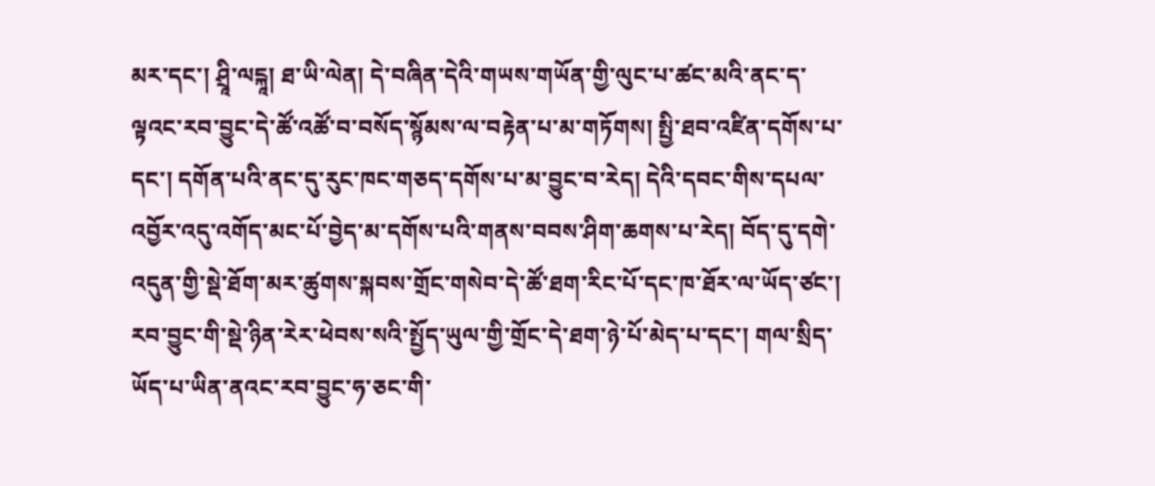མར་དང་། ཤྲཱི་ལངྐཱ། ཐ་ཡི་ལེན། དེ་བཞིན་དེའི་གཡས་གཡོན་གྱི་ལུང་པ་ཚང་མའི་ནང་ད་ལྟའང་རབ་བྱུང་དེ་ཚོ་འཚོ་བ་བསོད་སྙོམས་ལ་བརྟེན་པ་མ་གཏོགས། སྤྱི་ཐབ་འཛིན་དགོས་པ་དང་། དགོན་པའི་ནང་དུ་རུང་ཁང་གཅད་དགོས་པ་མ་བྱུང་བ་རེད། དེའི་དབང་གིས་དཔལ་འབྱོར་འདུ་འགོད་མང་པོ་བྱེད་མ་དགོས་པའི་གནས་བབས་ཤིག་ཆགས་པ་རེད། བོད་དུ་དགེ་འདུན་གྱི་སྡེ་ཐོག་མར་ཚུགས་སྐབས་གྲོང་གསེབ་དེ་ཚོ་ཐག་རིང་པོ་དང་ཁ་ཐོར་ལ་ཡོད་ཙང་། རབ་བྱུང་གི་སྡེ་ཉིན་རེར་ཕེབས་སའི་སྤྱོད་ཡུལ་གྱི་གྲོང་དེ་ཐག་ཉེ་པོ་མེད་པ་དང་། གལ་སྲིད་ཡོད་པ་ཡིན་ནའང་རབ་བྱུང་ཧ་ཅང་གི་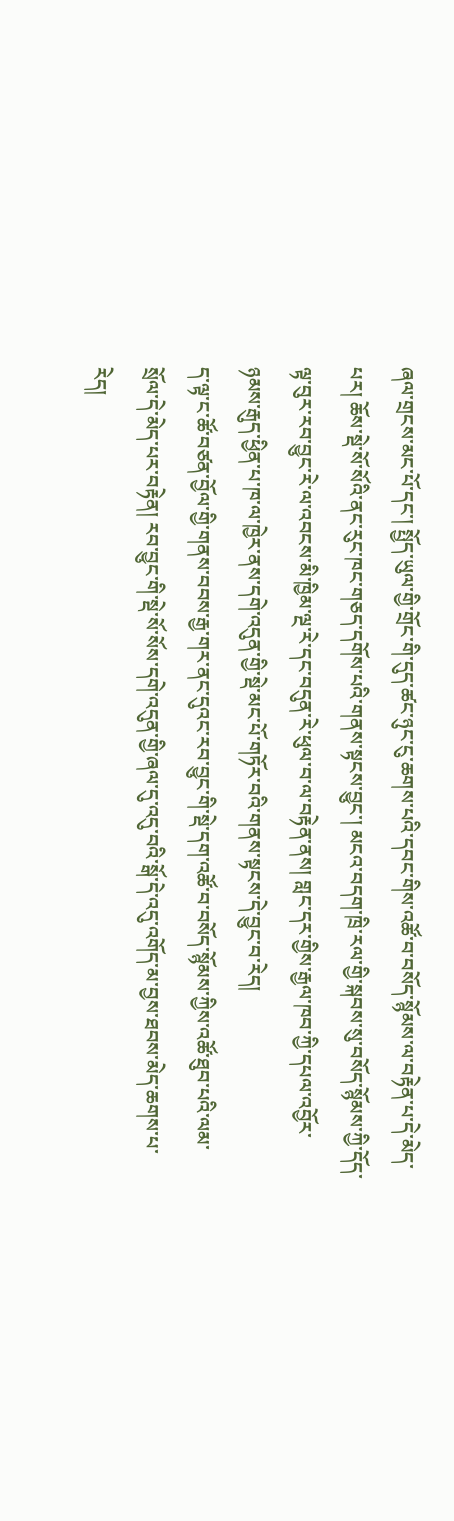ཞལ་གྲངས་མང་པོ་དང་། སྤྱོད་ཡུལ་གྱི་གྲོང་གི་དུད་ཚང་ཉུང་ངུ་ཆགས་པའི་དབང་གིས་འཚོ་བ་བསོད་སྙོམས་ལ་བརྟེན་པ་དེ་མེད་པར། ཆོས་སྡེ་སོ་སོའི་ནང་རུང་ཁང་གཅད་དགོས་པའི་གནས་སྟངས་བྱུང་། མངའ་བདག་ཁྲི་རལ་གྱི་སྐབས་སུ་བསོད་སྙོམས་ཀྱི་དོད་ལྟ་བུར་རབ་བྱུང་རེ་ལ་འབངས་མི་ཁྱིམ་ལྔ་རེ་དང་བདུན་རེ་ཕུལ་བ་ལ་བརྟེན་ནས། གླང་དར་གྱིས་རྒྱལ་ཁབ་ཀྱི་དཔལ་འབྱོར་ཉམས་རྒུད་ཕྱིན་པ་ཁ་ལ་ཁྱེར་ནས་དགེ་འདུན་གྱི་སྡེ་མང་པོ་གཏོར་བའི་གནས་སྟངས་དེ་བྱུང་བ་རེད།
ད་ལྟ་ང་ཚོ་བཙན་བྱོལ་གྱི་གནས་བབས་རྒྱ་གར་ནང་དུའང་རབ་བྱུང་གི་སྡེ་དག་འཚོ་བ་བསོད་སྙོམས་ཀྱིས་འཚོ་ཐུབ་པའི་ལམ་སྲོལ་དེ་མེད་པར་བརྟེན། རབ་བྱུང་གི་སྡེ་སོ་སོས་དགེ་འདུན་གྱི་ཞལ་དུ་འདུ་བའི་སྒོ་དེ་འདུ་འགོད་མ་བྱས་ཐབས་མེད་ཆགས་པ་རེད།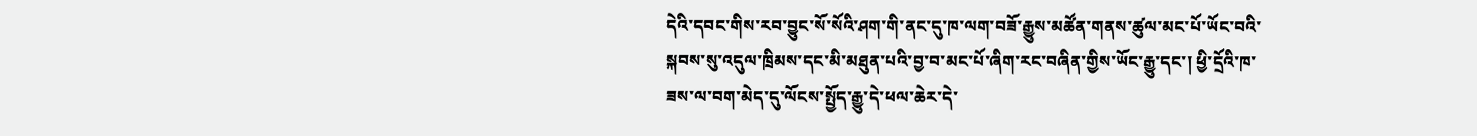དེའི་དབང་གིས་རབ་བྱུང་སོ་སོའི་ཤག་གི་ནང་དུ་ཁ་ལག་བཟོ་རྒྱུས་མཚོན་གནས་ཚུལ་མང་པོ་ཡོང་བའི་སྐབས་སུ་འདུལ་ཁྲིམས་དང་མི་མཐུན་པའི་བྱ་བ་མང་པོ་ཞིག་རང་བཞིན་གྱིས་ཡོང་རྒྱུ་དང་། ཕྱི་དྲོའི་ཁ་ཟས་ལ་བག་མེད་དུ་ལོངས་སྤྱོད་རྒྱུ་དེ་ཕལ་ཆེར་དེ་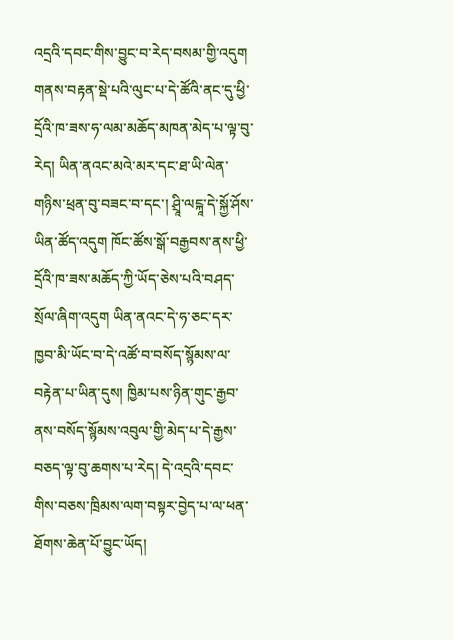འདྲའི་དབང་གིས་བྱུང་བ་རེད་བསམ་གྱི་འདུག གནས་བརྟན་སྡེ་པའི་ལུང་པ་དེ་ཚོའི་ནང་དུ་ཕྱི་དྲོའི་ཁ་ཟས་ཧ་ལམ་མཆོད་མཁན་མེད་པ་ལྟ་བུ་རེད། ཡིན་ནའང་མའེ་མར་དང་ཐ་ཡི་ལེན་གཉིས་ཕྲན་བུ་བཟང་བ་དང་། ཤྲཱི་ལངྐཱ་དེ་སྐྱོ་ཤོས་ཡིན་ཚོད་འདུག ཁོང་ཚོས་སྒོ་བརྒྱབས་ནས་ཕྱི་དྲོའི་ཁ་ཟས་མཆོད་ཀྱི་ཡོད་ཅེས་པའི་བཤད་སྲོལ་ཞིག་འདུག ཡིན་ནའང་དེ་ཧ་ཅང་དར་ཁྱབ་མི་ཡོང་བ་དེ་འཚོ་བ་བསོད་སྙོམས་ལ་བརྟེན་པ་ཡིན་དུས། ཁྱིམ་པས་ཉིན་གུང་རྒྱབ་ནས་བསོད་སྙོམས་འབུལ་གྱི་མེད་པ་དེ་རྒྱས་བཅད་ལྟ་བུ་ཆགས་པ་རེད། དེ་འདྲའི་དབང་གིས་བཅས་ཁྲིམས་ལག་བསྟར་བྱེད་པ་ལ་ཕན་ཐོགས་ཆེན་པོ་བྱུང་ཡོད།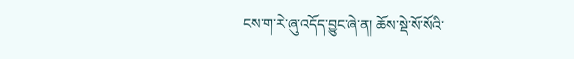ངས་ག་རེ་ཞུ་འདོད་བྱུང་ཞེ་ན། ཆོས་སྡེ་སོ་སོའི་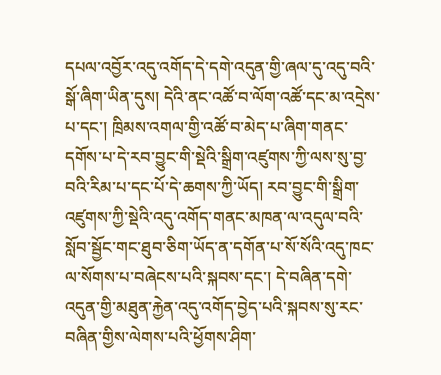དཔལ་འབྱོར་འདུ་འགོད་དེ་དགེ་འདུན་གྱི་ཞལ་དུ་འདུ་བའི་སྒོ་ཞིག་ཡིན་དུས། དེའི་ནང་འཚོ་བ་ལོག་འཚོ་དང་མ་འདྲེས་པ་དང་། ཁྲིམས་འགལ་གྱི་འཚོ་བ་མེད་པ་ཞིག་གནང་དགོས་པ་དེ་རབ་བྱུང་གི་སྡེའི་སྒྲིག་འཛུགས་ཀྱི་ལས་སུ་བྱ་བའི་རིམ་པ་དང་པོ་དེ་ཆགས་ཀྱི་ཡོད། རབ་བྱུང་གི་སྒྲིག་འཛུགས་ཀྱི་སྡེའི་འདུ་འགོད་གནང་མཁན་ལ་འདུལ་བའི་སློབ་སྦྱོང་གང་ཐུབ་ཅིག་ཡོད་ན་དགོན་པ་སོ་སོའི་འདུ་ཁང་ལ་སོགས་པ་བཞེངས་པའི་སྐབས་དང་། དེ་བཞིན་དགེ་འདུན་གྱི་མཐུན་རྐྱེན་འདུ་འགོད་བྱེད་པའི་སྐབས་སུ་རང་བཞིན་གྱིས་ལེགས་པའི་ཕྱོགས་ཤིག་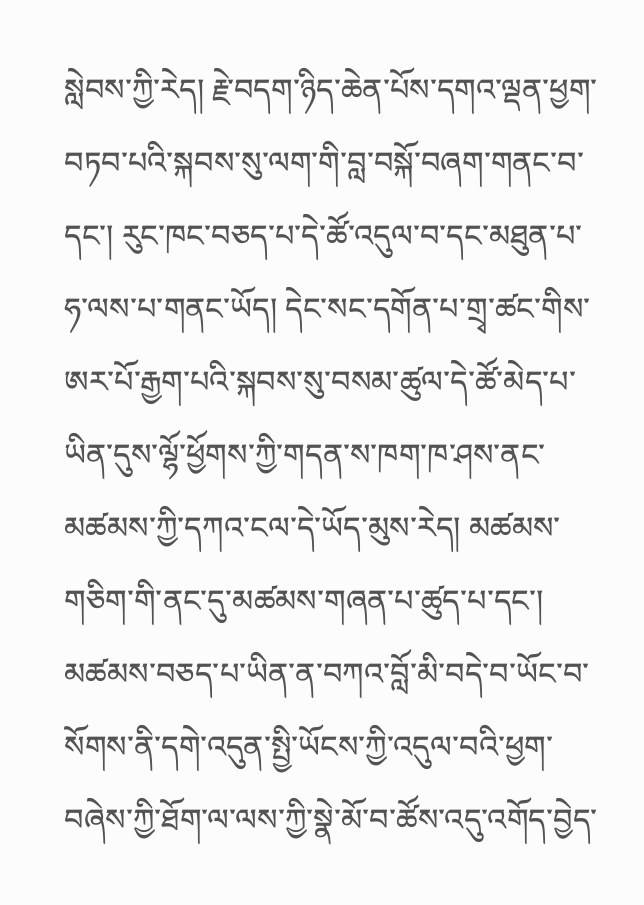སླེབས་ཀྱི་རེད། རྗེ་བདག་ཉིད་ཆེན་པོས་དགའ་ལྡན་ཕྱག་བཏབ་པའི་སྐབས་སུ་ལག་གི་བླ་བསྐོ་བཞག་གནང་བ་དང་། རུང་ཁང་བཅད་པ་དེ་ཚོ་འདུལ་བ་དང་མཐུན་པ་ཧ་ལས་པ་གནང་ཡོད། དེང་སང་དགོན་པ་གྲྭ་ཚང་གིས་ཨར་པོ་རྒྱག་པའི་སྐབས་སུ་བསམ་ཚུལ་དེ་ཚོ་མེད་པ་ཡིན་དུས་ལྷོ་ཕྱོགས་ཀྱི་གདན་ས་ཁག་ཁ་ཤས་ནང་མཚམས་ཀྱི་དཀའ་ངལ་དེ་ཡོད་མུས་རེད། མཚམས་གཅིག་གི་ནང་དུ་མཚམས་གཞན་པ་ཚུད་པ་དང་། མཚམས་བཅད་པ་ཡིན་ན་བཀའ་བློ་མི་བདེ་བ་ཡོང་བ་སོགས་ནི་དགེ་འདུན་སྤྱི་ཡོངས་ཀྱི་འདུལ་བའི་ཕྱག་བཞེས་ཀྱི་ཐོག་ལ་ལས་ཀྱི་སྣེ་མོ་བ་ཚོས་འདུ་འགོད་བྱེད་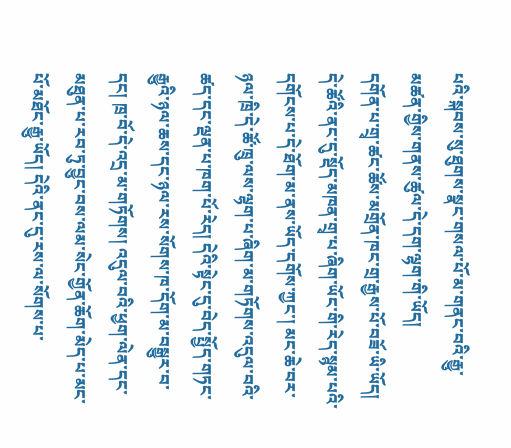པའི་སྐབས་སུ་ཐུགས་སྣང་གསལ་པོ་མ་གནང་བའི་རྒྱུ་མཚན་གྱིས་གནས་ཚུལ་དེ་དག་ལྷག་གི་ཡོད།
དགོན་པ་གྲྭ་ཚང་ཚོས་མགྲོན་ཁང་གྲ་རྒྱས་པོ་བཟོ་ཡི་ཡོད། དེ་ཚོའི་ནང་དུ་སྡོད་མཁན་གྲྭ་པ་ཞིག་ཡོང་གི་རེད་སྙམ་པའི་དགོངས་པ་དེ་ཐོག་མ་ནས་ཡོད་དགོས་ཀྱང་། མང་ཆེ་བར་ཉལ་ཁྲི་དེ་ཚོ་ཁྲུ་ལས་ལྷག་པ་ཞིག་མ་གཏོགས་འདུལ་བའི་ཚད་དང་ལྡན་པ་ཁག་པོ་རེད། དེའི་སྟེང་དུ་བེད་སྤྱོད་གཏང་རྒྱུའི་ཉལ་ཆས་དང་ཉལ་རས་སོགས་ཁ་དོག་མ་བསྒྱུར་བ་དང། ཁྲ་བོ་དེ་འདྲ་མ་གཏོགས། འདུལ་བའི་ཕྱག་ལེན་དང་མཐུན་པ་རབ་ཏུ་བྱུང་བས་ལམ་སེང་གྱོན་ཆོག་མེད་པ་མང་པོ་མཐོང་རྒྱུ་ཡོད། དེའི་ནང་དུ་རས་ལ་སོགས་པ་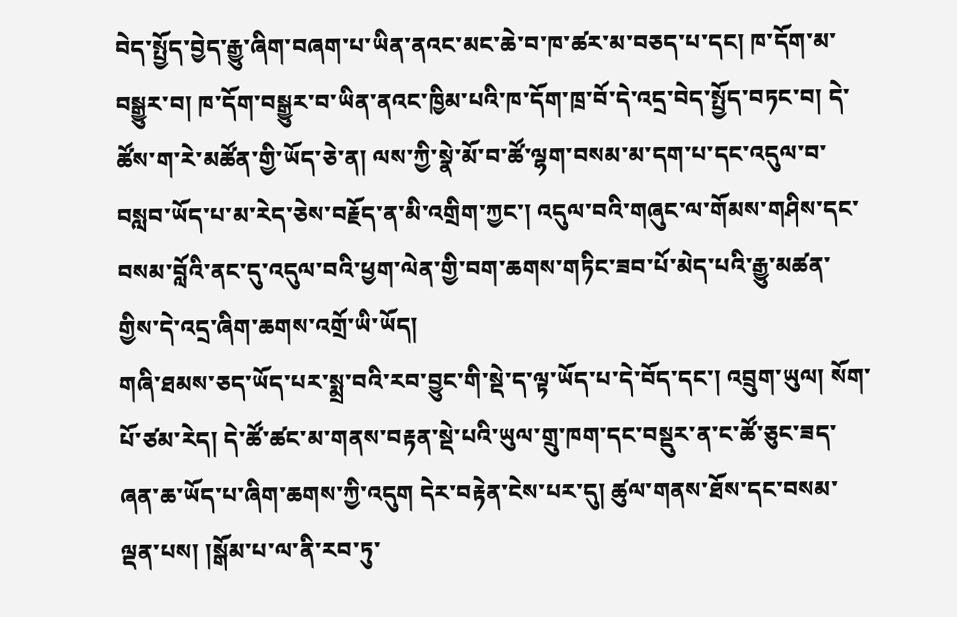བེད་སྤྱོད་བྱེད་རྒྱུ་ཞིག་བཞག་པ་ཡིན་ནའང་མང་ཆེ་བ་ཁ་ཚར་མ་བཅད་པ་དང། ཁ་དོག་མ་བསྒྱུར་བ། ཁ་དོག་བསྒྱུར་བ་ཡིན་ནའང་ཁྱིམ་པའི་ཁ་དོག་ཁྲ་བོ་དེ་འདྲ་བེད་སྤྱོད་བཏང་བ། དེ་ཚོས་ག་རེ་མཚོན་གྱི་ཡོད་ཅེ་ན། ལས་ཀྱི་སྣེ་མོ་བ་ཚོ་ལྷག་བསམ་མ་དག་པ་དང་འདུལ་བ་བསླབ་ཡོད་པ་མ་རེད་ཅེས་བརྗོད་ན་མི་འགྲིག་ཀྱང་། འདུལ་བའི་གཞུང་ལ་གོམས་གཤིས་དང་བསམ་བློའི་ནང་དུ་འདུལ་བའི་ཕྱག་ལེན་གྱི་བག་ཆགས་གཏིང་ཟབ་པོ་མེད་པའི་རྒྱུ་མཚན་གྱིས་དེ་འདྲ་ཞིག་ཆགས་འགྲོ་ཡི་ཡོད།
གཞི་ཐམས་ཅད་ཡོད་པར་སྨྲ་བའི་རབ་བྱུང་གི་སྡེ་ད་ལྟ་ཡོད་པ་དེ་བོད་དང་། འབྲུག་ཡུལ། སོག་པོ་ཙམ་རེད། དེ་ཚོ་ཚང་མ་གནས་བརྟན་སྡེ་པའི་ཡུལ་གྲུ་ཁག་དང་བསྡུར་ན་ང་ཚོ་ཅུང་ཟད་ཞན་ཆ་ཡོད་པ་ཞིག་ཆགས་ཀྱི་འདུག དེར་བརྟེན་ངེས་པར་དུ། ཚུལ་གནས་ཐོས་དང་བསམ་ལྡན་པས། །སྒོམ་པ་ལ་ནི་རབ་ཏུ་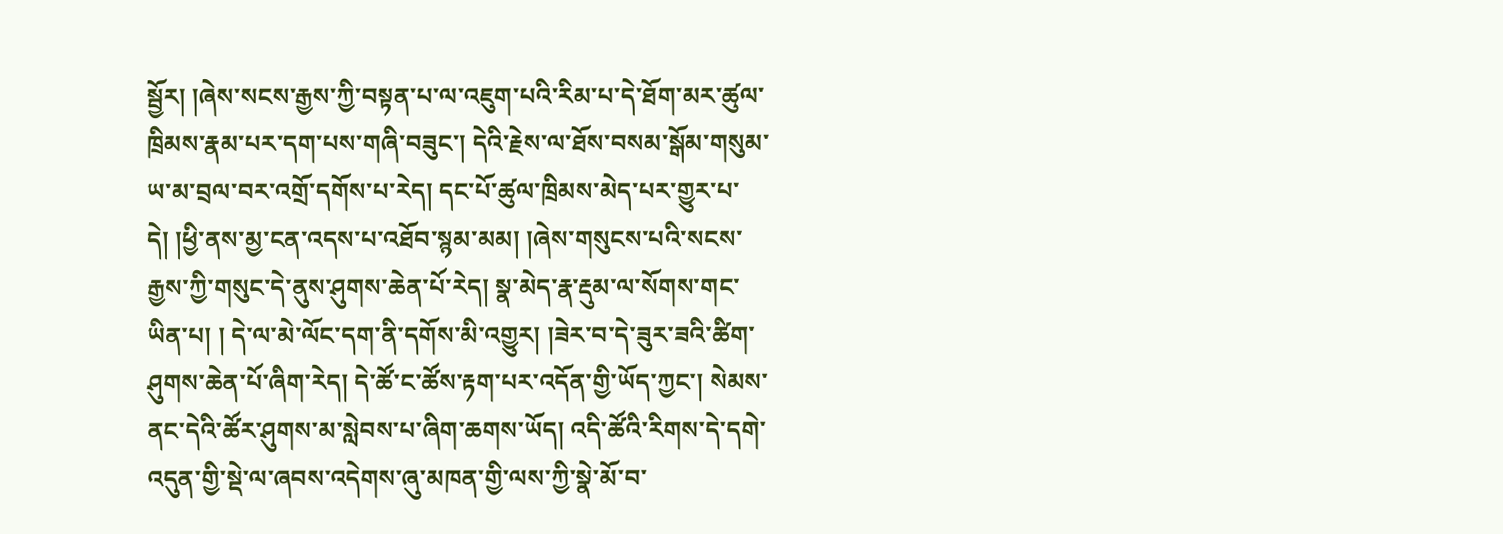སྦྱོར། །ཞེས་སངས་རྒྱས་ཀྱི་བསྟན་པ་ལ་འཇུག་པའི་རིམ་པ་དེ་ཐོག་མར་ཚུལ་ཁྲིམས་རྣམ་པར་དག་པས་གཞི་བཟུང་། དེའི་རྗེས་ལ་ཐོས་བསམ་སྒོམ་གསུམ་ཡ་མ་བྲལ་བར་འགྲོ་དགོས་པ་རེད། དང་པོ་ཚུལ་ཁྲིམས་མེད་པར་གྱུར་པ་དེ། །ཕྱི་ནས་མྱ་ངན་འདས་པ་འཐོབ་སྙམ་མམ། །ཞེས་གསུངས་པའི་སངས་རྒྱས་ཀྱི་གསུང་དེ་ནུས་ཤུགས་ཆེན་པོ་རེད། སྣ་མེད་རྣ་རྡུམ་ལ་སོགས་གང་ཡིན་པ། ། དེ་ལ་མེ་ལོང་དག་ནི་དགོས་མི་འགྱུར། །ཟེར་བ་དེ་ཟུར་ཟའི་ཚིག་ཤུགས་ཆེན་པོ་ཞིག་རེད། དེ་ཚོ་ང་ཚོས་རྟག་པར་འདོན་གྱི་ཡོད་ཀྱང་། སེམས་ནང་དེའི་ཚོར་ཤུགས་མ་སླེབས་པ་ཞིག་ཆགས་ཡོད། འདི་ཚོའི་རིགས་དེ་དགེ་འདུན་གྱི་སྡེ་ལ་ཞབས་འདེགས་ཞུ་མཁན་གྱི་ལས་ཀྱི་སྣེ་མོ་བ་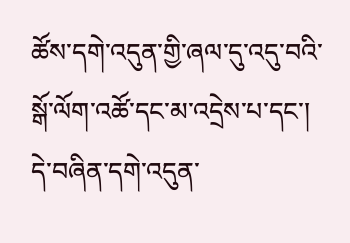ཚོས་དགེ་འདུན་གྱི་ཞལ་དུ་འདུ་བའི་སྒོ་ལོག་འཚོ་དང་མ་འདྲེས་པ་དང་། དེ་བཞིན་དགེ་འདུན་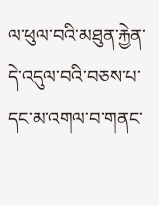ལ་ཕུལ་བའི་མཐུན་རྐྱེན་དེ་འདུལ་བའི་བཅས་པ་དང་མ་འགལ་བ་གནང་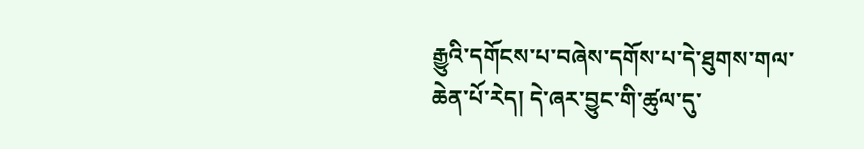རྒྱུའི་དགོངས་པ་བཞེས་དགོས་པ་དེ་ཐུགས་གལ་ཆེན་པོ་རེད། དེ་ཞར་བྱུང་གི་ཚུལ་དུ་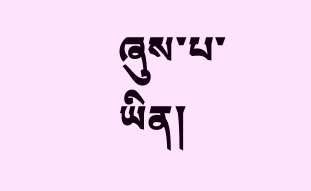ཞུས་པ་ཡིན།